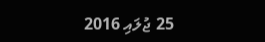25 ޖުލައި 2016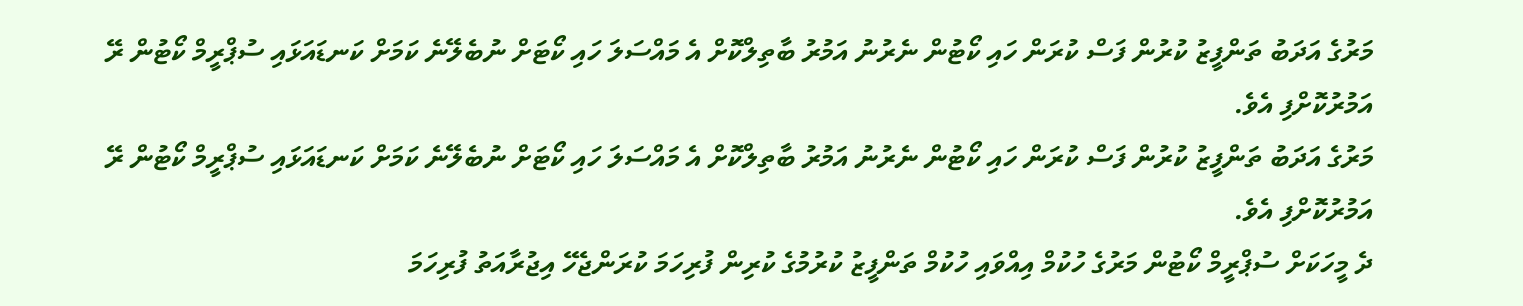މަރުގެ އަދަބު ތަންފީޒު ކުރުން ފަސް ކުރަން ހައި ކޯޓުން ނެރުނު އަމުރު ބާތިލްކޮށް އެ މައްސަލަ ހައި ކޯޓަށް ނުބެލޭނެ ކަމަށް ކަނޑައަޅައި ސުޕްރީމް ކޯޓުން ރޭ އަމުރުކޮށްފި އެވެ.
މަރުގެ އަދަބު ތަންފީޒު ކުރުން ފަސް ކުރަން ހައި ކޯޓުން ނެރުނު އަމުރު ބާތިލްކޮށް އެ މައްސަލަ ހައި ކޯޓަށް ނުބެލޭނެ ކަމަށް ކަނޑައަޅައި ސުޕްރީމް ކޯޓުން ރޭ އަމުރުކޮށްފި އެވެ.
ދެ މީހަކަށް ސުޕްރީމް ކޯޓުން މަރުގެ ހުކުމް އިއްވައި ހުކުމް ތަންފީޒު ކުރުމުގެ ކުރިން ފުރިހަމަ ކުރަންޖެހޭ އިޖުރާއަތު ފުރިހަމަ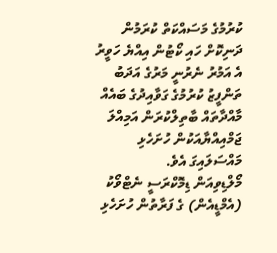ކުރުމުގެ މަސައްކަތް ކުރަމުން ދަނިކޮށް ހައި ކޯޓުން އިއްޔެ ހަވީރު އެ އަމުރު ނެރުނީ މަރުގެ އަދަބު ތަންފީޒު ކުރުމުގެ ގަވާއިދުގެ ބައެއް މާއްދާތައް ބާތިލްކުރަން އަމިއްލަ ޖަމްއިއްޔާއަކުން ހުށަހެޅި މައްސަލައިގަ އެވެ.
މޯލްޑިވިއަން ޑިމޮކްރަސީ ނެޓްވޯކު (އެމްޑީއެން) ގެ ފަރާތުން ހުށަހެޅި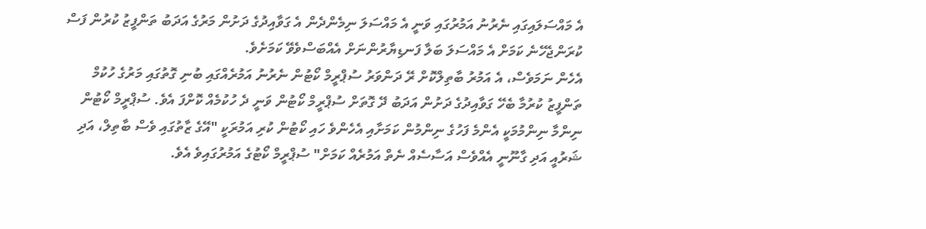އެ މައްސަލައިގައި ނެރުނު އަމުރުގައި ވަނީ އެ މައްސަލަ ނިމެންދެން އެ ގަވާއިދުގެ ދަށުން މަރުގެ އަދަބު ތަންފީޒު ކުރުން ފަސް ކުރަންޖެހޭނެ ކަމަށް އެ މައްސަލަ ބަލާ ފަނޑިޔާރުންނަށް އެއްބަސްވެވޭ ކަމަށެވެ.
އެހެން ނަމަވެސް، އެ އަމުރު ބާތިލްކޮށް ރޭ ދަންވަރު ސުޕްރީމް ކޯޓުން ނެރުނު އަމުރެއްގައި ބުނި ގޮތުގައި މަރުގެ ހުކުމް ތަންފީޒު ކުރުމާ ބެހޭ ގަވާއިދުގެ ދަށުން އަދަބު ދޭ ގޮތަށް ސުޕްރީމް ކޯޓުން ވަނީ ދެ ހުކުމެއް ކޮށްފަ އެވެ. ސުޕްރީމް ކޯޓުން ނިންމާ ނިންމުމަކީ އެންމެ ފަހުގެ ނިންމުން ކަމަށާއި އެހެންވެ ހައި ކޯޓުން ކުރި އަމުރަކީ "އޭގެ ޒާތުގައި ވެސް ބާތިލް، އަދި ޝަރުއީ އަދި ގާނޫނީ އެއްވެސް އަސާސެއް ނެތް އަމުރެއް ކަމަށް" ސުޕްރީމް ކޯޓުގެ އަމުރުގައިވެ އެވެ.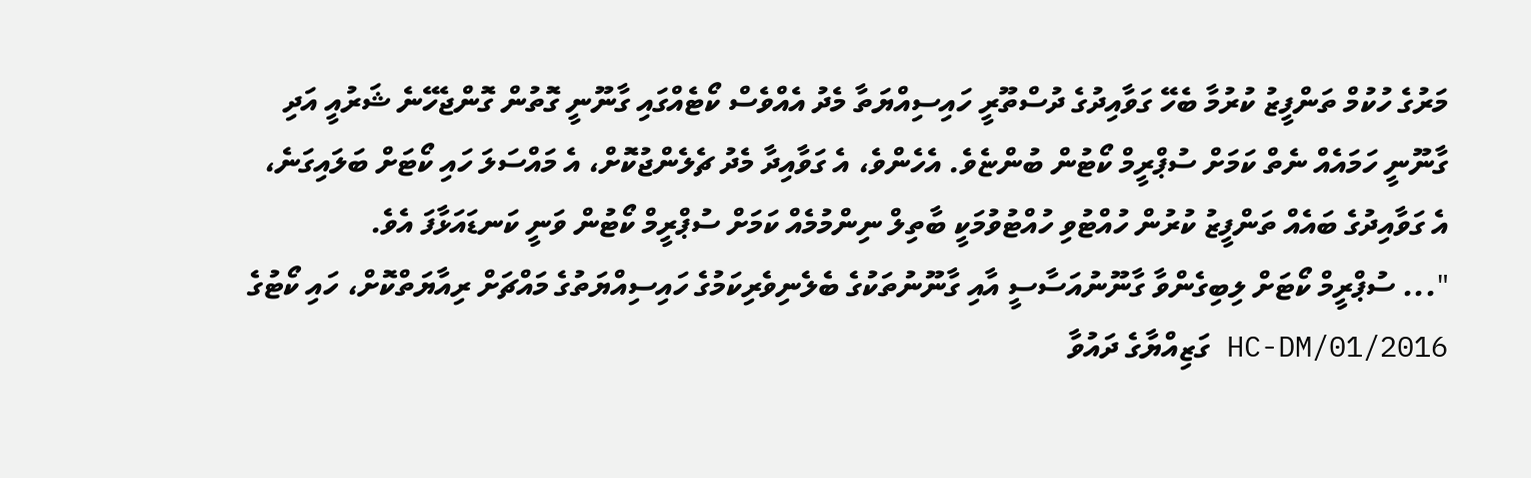މަރުގެ ހުކުމް ތަންފީޒު ކުރުމާ ބެހޭ ގަވާއިދުގެ ދުސްތޫރީ ހައިސިއްޔަތާ މެދު އެއްވެސް ކޯޓެއްގައި ގާނޫނީ ގޮތުން ގޮންޖެހޭނެ ޝަރުއީ އަދި ގާނޫނީ ހަމައެއް ނެތް ކަމަށް ސުޕްރީމް ކޯޓުން ބުންޏެވެ. އެހެންވެ، އެ ގަވާއިދާ މެދު ޗެލެންޖުކޮށް، އެ މައްސަލަ ހައި ކޯޓަށް ބަލައިގަނެ، އެ ގަވާއިދުގެ ބައެއް ތަންފީޒު ކުރުން ހުއްޓުވި ހުއްޓުވުމަކީ ބާތިލް ނިންމުމެއް ކަމަށް ސުޕްރީމް ކޯޓުން ވަނީ ކަނޑައަޅާފަ އެވެ.
"... ސުޕްރީމް ކޯޓަށް ލިބިގެންވާ ގާނޫނުއަސާސީ އާއި ގާނޫނުތަކުގެ ބެލެނިވެރިކަމުގެ ހައިސިއްޔަތުގެ މައްޗަށް ރިއާޔަތްކޮށް، ހައި ކޯޓުގެ 2016/HC-DM/01 ގަޒިއްޔާގެ ދައުވާ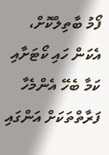ފޯމު ބާތިލްކޮށް، އެކަން ހައި ކޯޓަށާއި ކަމާ ބެހޭ އެންމެހާ ފަރާތްތަކަށް އަންގައި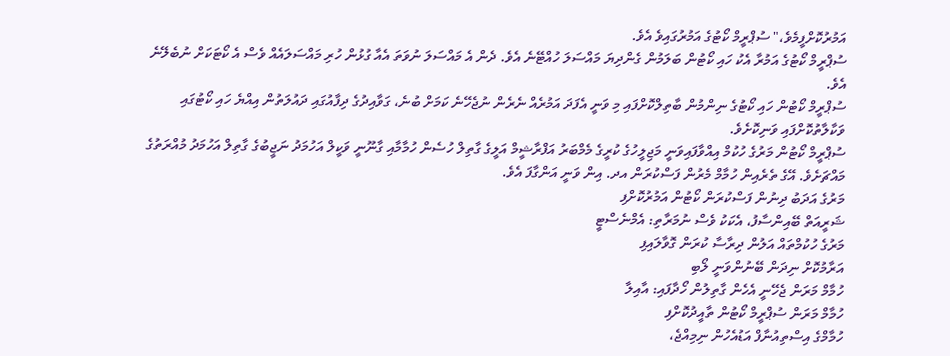އަމުރުކޮށްފީމެވެ،" ސުޕްރީމް ކޯޓުގެ އަމުރުގައިވެ އެވެ.
ސުޕްރީމް ކޯޓުގެ އަމުރާ އެކު ހައި ކޯޓުން ބަލަމުން ގެންދިޔަ މައްސަލަ ހުއްޓޭނެ އެވެ. ދެން އެ މައްސަލަ ނުވަތަ އެއާ ގުޅުން ހުރި މައްސަލައެއް ވެސް އެ ކޯޓަކަށް ނުބެލޭނެ އެވެ.
ސުޕްރީމް ކޯޓުން ހައި ކޯޓުގެ ނިންމުން ބާތިލްކޮށްފައި މި ވަނީ އެފަދަ އަމުރެއް ނެރެން ނުޖެހޭނެ ކަމަށް ބުނެ، ގަވާއިދުގެ ދިފާއުގައި ދައުލަތުން އިއްޔެ ހައި ކޯޓުގައި ވަކާލާތުކޮށްފައި ވަނިކޮށެވެ.
ސުޕްރީމް ކޯޓުން މަރުގެ ހުކުމް އިއްވާފައިވަނީ މަޖިލީހުގެ ކުރީގެ މެމްބަރު އަފްރާޝީމް އަލީގެ ގާތިލް ހުސެން ހުމާމާއި ގާނޫނީ ވަކީލް އަހުމަދު ނަޖީބުގެ ގާތިލް އަހުމަދު މުއްރަތުގެ މައްޗަށެވެ. އޭގެ ތެރެއިން ހުމާމް މެރުން ފަސްކުރަން އދ. އިން ވަނީ އަންގާފަ އެވެ.
މަރުގެ އަދަބު ދިނުން ފަސްކުރަން ކޯޓުން އަމުރުކޮށްފި
ޝަރީއަތް ބޭއިންސާފު، އެކަކު ވެސް ނުމަރާތި: އެމްނެސްޓީ
މަރުގެ ހުކުމްތައް އަލުން ދިރާސާ ކުރަން ގޮވާލައިފި
އަރާމުކޮށް ނިދަން ބޭނުންވަނީ ލޯބި
ހުމާމް މަރަން ޖެހޭނީ އެހެން ގާތިލުން ހޯދާފައި: އާއިލާ
ހުމާމް މަރަން ސުޕްރީމް ކޯޓުން ތާއީދުކޮށްފި
ހުމާމްގެ އިސްތިއުނާފް އަޑުއެހުން ނިމިއްޖެ،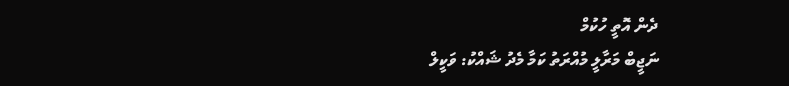ދެން އޮތީ ހުކުމް
ނަޖީބް މަރާލީ މުއްރަތު ކަމާ މެދު ޝައްކު: ވަކީލް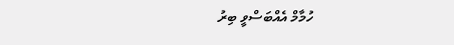ހުމާމް އެއްބަސްވީ ބިރު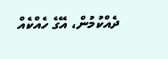ދެއްކުމުން، އޭގެ ހެއްކެއް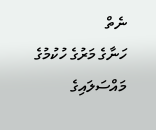ނެތް
ހަނާގެ މަރުގެ ހުކުމުގެ މައްސަލައިގެ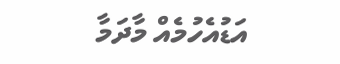އަޑުއެހުމެއް މާދަމާ